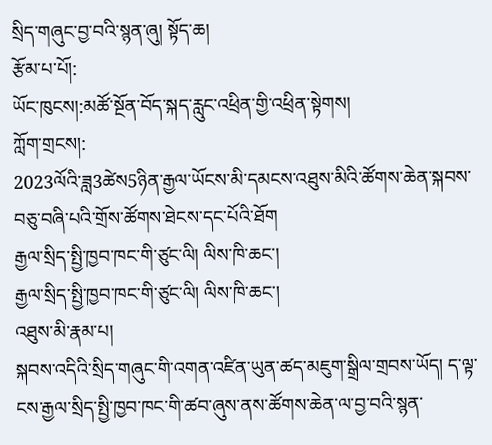སྲིད་གཞུང་བྱ་བའི་སྙན་ཞུ། སྟོད་ཆ།
རྩོམ་པ་པོ།:
ཡོང་ཁུངས།:མཚོ་སྔོན་བོད་སྐད་རླུང་འཕྲིན་གྱི་འཕྲིན་སྟེགས།
ཀློག་གྲངས།:
2023ལོའི་ཟླ3ཚེས5ཉིན་རྒྱལ་ཡོངས་མི་དམངས་འཐུས་མིའི་ཚོགས་ཆེན་སྐབས་བཅུ་བཞི་པའི་གྲོས་ཚོགས་ཐེངས་དང་པོའི་ཐོག
རྒྱལ་སྲིད་སྤྱི་ཁྱབ་ཁང་གི་ཙུང་ལི། ལིས་ཁི་ཆང་།
རྒྱལ་སྲིད་སྤྱི་ཁྱབ་ཁང་གི་ཙུང་ལི། ལིས་ཁི་ཆང་།
འཐུས་མི་རྣམ་པ།
སྐབས་འདིའི་སྲིད་གཞུང་གི་འགན་འཛིན་ཡུན་ཚད་མཇུག་སྒྲིལ་གྲབས་ཡོད། ད་ལྟ་ངས་རྒྱལ་སྲིད་སྤྱི་ཁྱབ་ཁང་གི་ཚབ་ཞུས་ནས་ཚོགས་ཆེན་ལ་བྱ་བའི་སྙན་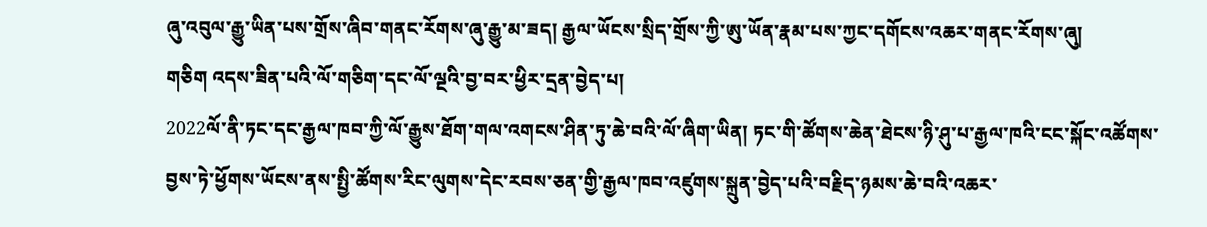ཞུ་འབུལ་རྒྱུ་ཡིན་པས་གྲོས་ཞིབ་གནང་རོགས་ཞུ་རྒྱུ་མ་ཟད། རྒྱལ་ཡོངས་སྲིད་གྲོས་ཀྱི་ཨུ་ཡོན་རྣམ་པས་ཀྱང་དགོངས་འཆར་གནང་རོགས་ཞུ།
གཅིག འདས་ཟིན་པའི་ལོ་གཅིག་དང་ལོ་ལྔའི་བྱ་བར་ཕྱིར་དྲན་བྱེད་པ།
2022ལོ་ནི་ཏང་དང་རྒྱལ་ཁབ་ཀྱི་ལོ་རྒྱུས་ཐོག་གལ་འགངས་ཤིན་ཏུ་ཆེ་བའི་ལོ་ཞིག་ཡིན། ཏང་གི་ཚོགས་ཆེན་ཐེངས་ཉི་ཤུ་པ་རྒྱལ་ཁའི་ངང་སྐོང་འཚོགས་བྱས་ཏེ་ཕྱོགས་ཡོངས་ནས་སྤྱི་ཚོགས་རིང་ལུགས་དེང་རབས་ཅན་གྱི་རྒྱལ་ཁབ་འཛུགས་སྐྲུན་བྱེད་པའི་བརྗིད་ཉམས་ཆེ་བའི་འཆར་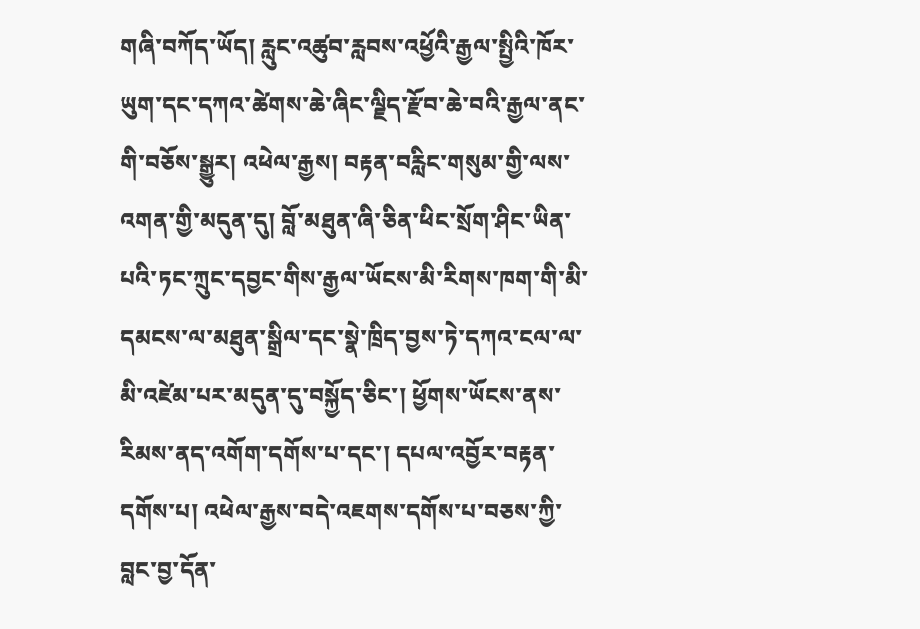གཞི་བཀོད་ཡོད། རླུང་འཚུབ་རླབས་འཕྱོའི་རྒྱལ་སྤྱིའི་ཁོར་ཡུག་དང་དཀའ་ཚེགས་ཆེ་ཞིང་ལྗིད་རྫོབ་ཆེ་བའི་རྒྱལ་ནང་གི་བཅོས་སྒྱུར། འཕེལ་རྒྱས། བརྟན་བརླིང་གསུམ་གྱི་ལས་འགན་གྱི་མདུན་དུ། བློ་མཐུན་ཞི་ཅིན་ཕིང་སྲོག་ཤིང་ཡིན་པའི་ཏང་ཀྲུང་དབྱང་གིས་རྒྱལ་ཡོངས་མི་རིགས་ཁག་གི་མི་དམངས་ལ་མཐུན་སྒྲིལ་དང་སྣེ་ཁྲིད་བྱས་ཏེ་དཀའ་ངལ་ལ་མི་འཛེམ་པར་མདུན་དུ་བསྐྱོད་ཅིང་། ཕྱོགས་ཡོངས་ནས་རིམས་ནད་འགོག་དགོས་པ་དང་། དཔལ་འབྱོར་བརྟན་དགོས་པ། འཕེལ་རྒྱས་བདེ་འཇགས་དགོས་པ་བཅས་ཀྱི་བླང་བྱ་དོན་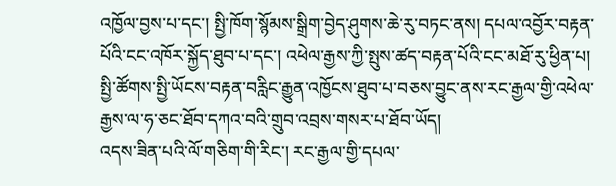འཁྱོལ་བྱས་པ་དང་། སྤྱི་ཁོག་སྙོམས་སྒྲིག་བྱེད་ཤུགས་ཆེ་རུ་བཏང་ནས། དཔལ་འབྱོར་བརྟན་པོའི་ངང་འཁོར་སྐྱོད་ཐུབ་པ་དང་། འཕེལ་རྒྱས་ཀྱི་སྤུས་ཚད་བརྟན་པོའི་ངང་མཐོ་རུ་ཕྱིན་པ། སྤྱི་ཚོགས་སྤྱི་ཡོངས་བརྟན་བརླིང་རྒྱུན་འཁྱོངས་ཐུབ་པ་བཅས་བྱུང་ནས་རང་རྒྱལ་གྱི་འཕེལ་རྒྱས་ལ་ཧ་ཅང་ཐོབ་དཀའ་བའི་གྲུབ་འབྲས་གསར་པ་ཐོབ་ཡོད།
འདས་ཟིན་པའི་ལོ་གཅིག་གི་རིང་། རང་རྒྱལ་གྱི་དཔལ་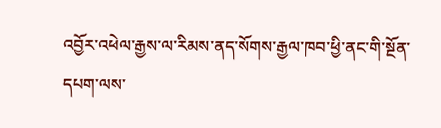འབྱོར་འཕེལ་རྒྱས་ལ་རིམས་ནད་སོགས་རྒྱལ་ཁབ་ཕྱི་ནང་གི་སྔོན་དཔག་ལས་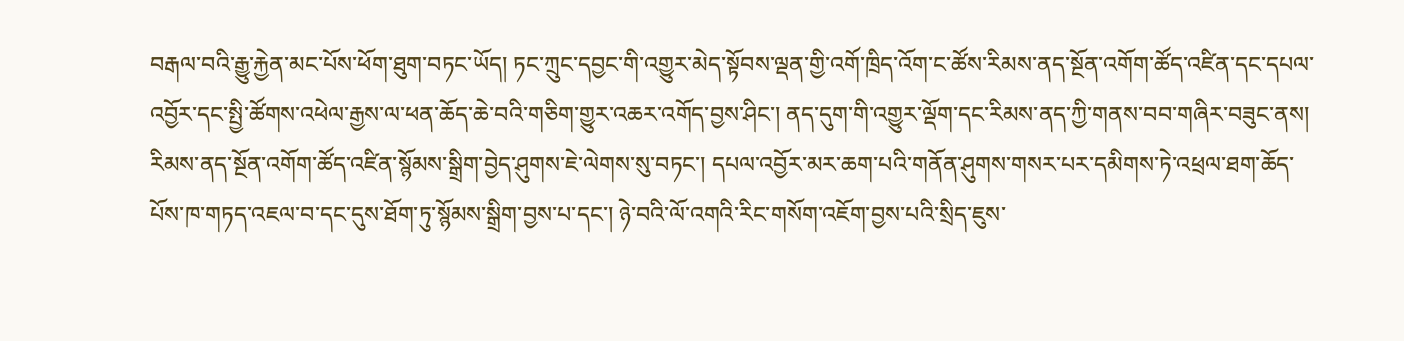བརྒལ་བའི་རྒྱུ་རྐྱེན་མང་པོས་ཕོག་ཐུག་བཏང་ཡོད། ཏང་ཀྲུང་དབྱང་གི་འགྱུར་མེད་སྟོབས་ལྡན་གྱི་འགོ་ཁྲིད་འོག་ང་ཚོས་རིམས་ནད་སྔོན་འགོག་ཚོད་འཛིན་དང་དཔལ་འབྱོར་དང་སྤྱི་ཚོགས་འཕེལ་རྒྱས་ལ་ཕན་ཆོད་ཆེ་བའི་གཅིག་གྱུར་འཆར་འགོད་བྱས་ཤིང་། ནད་དུག་གི་འགྱུར་ལྡོག་དང་རིམས་ནད་ཀྱི་གནས་བབ་གཞིར་བཟུང་ནས། རིམས་ནད་སྔོན་འགོག་ཚོད་འཛིན་སྙོམས་སྒྲིག་བྱེད་ཤུགས་ཇེ་ལེགས་སུ་བཏང་། དཔལ་འབྱོར་མར་ཆག་པའི་གནོན་ཤུགས་གསར་པར་དམིགས་ཏེ་འཕྲལ་ཐག་ཆོད་པོས་ཁ་གཏད་འཇལ་བ་དང་དུས་ཐོག་ཏུ་སྙོམས་སྒྲིག་བྱས་པ་དང་། ཉེ་བའི་ལོ་འགའི་རིང་གསོག་འཇོག་བྱས་པའི་སྲིད་ཇུས་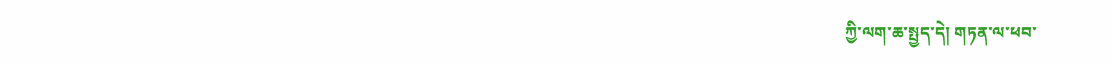ཀྱི་ལག་ཆ་སྤྱད་དེ། གཏན་ལ་ཕབ་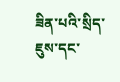ཟིན་པའི་སྲིད་ཇུས་དང་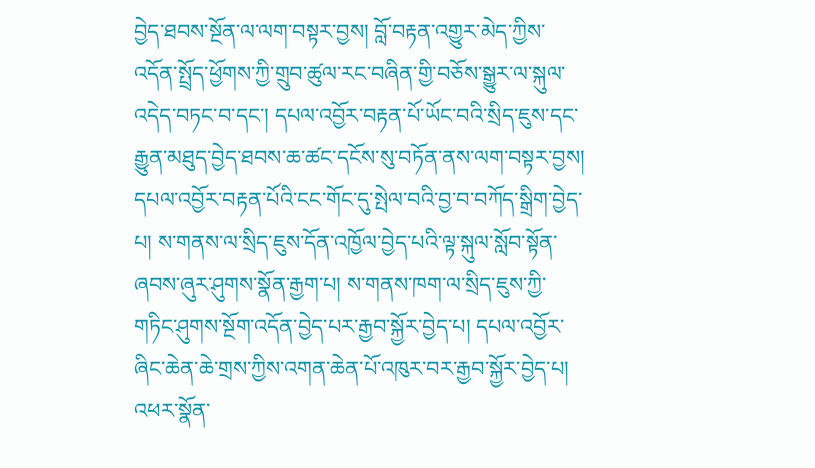བྱེད་ཐབས་སྔོན་ལ་ལག་བསྟར་བྱས། བློ་བརྟན་འགྱུར་མེད་ཀྱིས་འདོན་སྤྲོད་ཕྱོགས་ཀྱི་གྲུབ་ཚུལ་རང་བཞིན་གྱི་བཅོས་སྒྱུར་ལ་སྐུལ་འདེད་བཏང་བ་དང་། དཔལ་འབྱོར་བརྟན་པོ་ཡོང་བའི་སྲིད་ཇུས་དང་རྒྱུན་མཐུད་བྱེད་ཐབས་ཆ་ཚང་དངོས་སུ་བཏོན་ནས་ལག་བསྟར་བྱས། དཔལ་འབྱོར་བརྟན་པོའི་ངང་གོང་དུ་སྤེལ་བའི་བྱ་བ་བཀོད་སྒྲིག་བྱེད་པ། ས་གནས་ལ་སྲིད་ཇུས་དོན་འཁྱོལ་བྱེད་པའི་ལྟ་སྐུལ་སློབ་སྟོན་ཞབས་ཞུར་ཤུགས་སྣོན་རྒྱག་པ། ས་གནས་ཁག་ལ་སྲིད་ཇུས་ཀྱི་གཏིང་ཤུགས་སྔོག་འདོན་བྱེད་པར་རྒྱབ་སྐྱོར་བྱེད་པ། དཔལ་འབྱོར་ཞིང་ཆེན་ཆེ་གྲས་ཀྱིས་འགན་ཆེན་པོ་འཁུར་བར་རྒྱབ་སྐྱོར་བྱེད་པ། འཕར་སྣོན་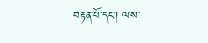བརྟན་པོ་དང་། ལས་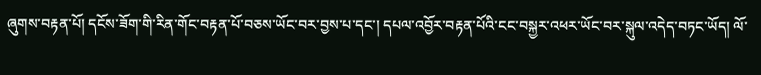ཞུགས་བརྟན་པོ། དངོས་ཟོག་གི་རིན་གོང་བརྟན་པོ་བཅས་ཡོང་བར་བྱས་པ་དང་། དཔལ་འབྱོར་བརྟན་པོའི་ངང་བསྐྱར་འཕར་ཡོང་བར་སྐུལ་འདེད་བཏང་ཡོད། ལོ་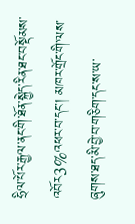ཧྲིལ་པོར་རྒྱལ་ནང་གི་ཐོན་སྐྱེད་རིན་ཐང་བསྡོམས་འབོར3%འཕར་བ་དང་། མཁར་གྲོང་གི་ལས་ཞུགས་ཐད་མི་བྱེ་བ་གཅིག་དང་ས་ཡ་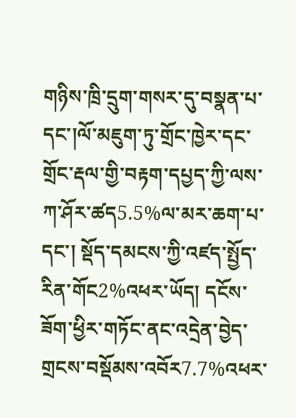གཉིས་ཁྲི་དྲུག་གསར་དུ་བསྣན་པ་དང་།ལོ་མཇུག་ཏུ་གྲོང་ཁྱེར་དང་གྲོང་རྡལ་གྱི་བརྟག་དཔྱད་ཀྱི་ལས་ཀ་ཤོར་ཚད5.5%ལ་མར་ཆག་པ་དང་། སྡོད་དམངས་ཀྱི་འཛད་སྤྱོད་རིན་གོང2%འཕར་ཡོད། དངོས་ཟོག་ཕྱིར་གཏོང་ནང་འདྲེན་བྱེད་གྲངས་བསྡོམས་འབོར7.7%འཕར་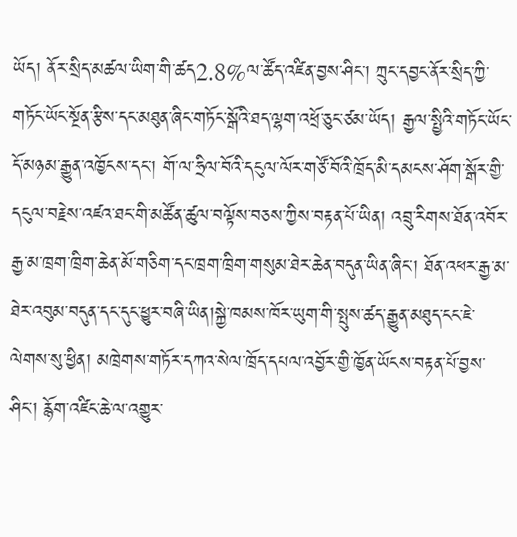ཡོད། ནོར་སྲིད་མཚལ་ཡིག་གི་ཚད2.8%ལ་ཚོད་འཛིན་བྱས་ཤིང་། ཀྲུང་དབྱང་ནོར་སྲིད་ཀྱི་གཏོང་ཡོང་སྔོན་རྩིས་དང་མཐུན་ཞིང་གཏོང་སྒོའི་ཐད་ལྷག་འཕྲོ་ཅུང་ཙམ་ཡོད། རྒྱལ་སྤྱིའི་གཏོང་ཡོང་དོ་མཉམ་རྒྱུན་འཁྱོངས་དང་། གོ་ལ་ཧྲིལ་བོའི་དངུལ་ལོར་གཙོ་བོའི་ཁྲོད་མི་དམངས་ཤོག་སྒོར་གྱི་དངུལ་བརྗེས་འཛའ་ཐང་གི་མཚོན་ཚུལ་བལྟོས་བཅས་ཀྱིས་བརྟན་པོ་ཡིན། འབྲུ་རིགས་ཐོན་འབོར་རྒྱ་མ་ཁྲག་ཁྲིག་ཆེན་མོ་གཅིག་དང་ཁྲག་ཁྲིག་གསུམ་ཐེར་ཆེན་བདུན་ཡིན་ཞིང་། ཐོན་འཕར་རྒྱ་མ་ཐེར་འབུམ་བདུན་དང་དུང་ཕྱུར་བཞི་ཡིན།སྐྱེ་ཁམས་ཁོར་ཡུག་གི་སྤུས་ཚད་རྒྱུན་མཐུད་ངང་ཇེ་ལེགས་སུ་ཕྱིན། མཁྲེགས་གཏོར་དཀའ་སེལ་ཁྲོད་དཔལ་འབྱོར་གྱི་ཁྱོན་ཡོངས་བརྟན་པོ་བྱས་ཤིང་། རྙོག་འཛིང་ཆེ་ལ་འགྱུར་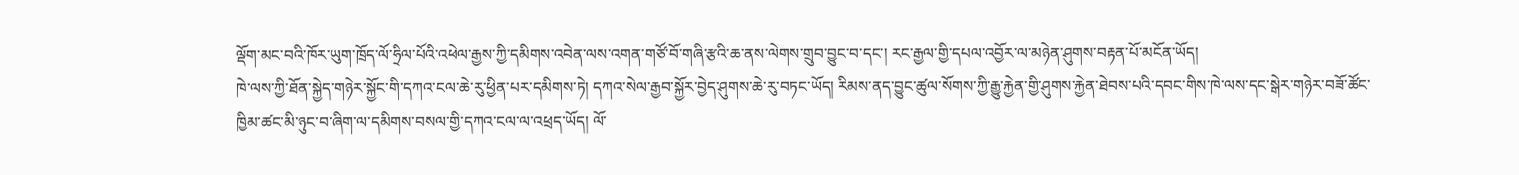ལྡོག་མང་བའི་ཁོར་ཡུག་ཁྲོད་ལོ་ཧྲིལ་པོའི་འཕེལ་རྒྱས་ཀྱི་དམིགས་འབེན་ལས་འགན་གཙོ་བོ་གཞི་རྩའི་ཆ་ནས་ལེགས་གྲུབ་བྱུང་བ་དང་། རང་རྒྱལ་གྱི་དཔལ་འབྱོར་ལ་མཉེན་ཤུགས་བརྟན་པོ་མངོན་ཡོད།
ཁེ་ལས་ཀྱི་ཐོན་སྐྱེད་གཉེར་སྐྱོང་གི་དཀའ་ངལ་ཆེ་རུ་ཕྱིན་པར་དམིགས་ཏེ། དཀའ་སེལ་རྒྱབ་སྐྱོར་བྱེད་ཤུགས་ཆེ་རུ་བཏང་ཡོད། རིམས་ནད་བྱུང་ཚུལ་སོགས་ཀྱི་རྒྱུ་རྐྱེན་གྱི་ཤུགས་རྐྱེན་ཐེབས་པའི་དབང་གིས་ཁེ་ལས་དང་སྒེར་གཉེར་བཟོ་ཚོང་ཁྱིམ་ཚང་མི་ཉུང་བ་ཞིག་ལ་དམིགས་བསལ་གྱི་དཀའ་ངལ་ལ་འཕྲད་ཡོད། ལོ་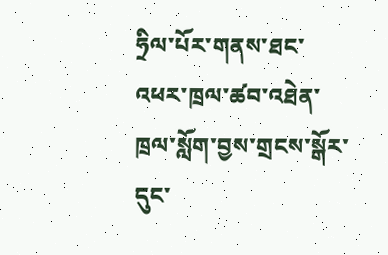ཧྲིལ་པོར་གནས་ཐང་འཕར་ཁྲལ་ཚབ་འཐེན་ཁྲལ་སློག་བྱས་གྲངས་སྒོར་དུང་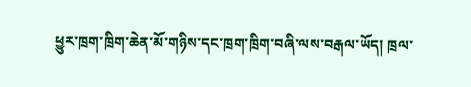ཕྱུར་ཁྲག་ཁྲིག་ཆེན་མོ་གཉིས་དང་ཁྲག་ཁྲིག་བཞི་ལས་བརྒལ་ཡོད། ཁྲལ་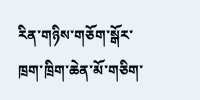རིན་གཉིས་གཅོག་སྒོར་ཁྲག་ཁྲིག་ཆེན་མོ་གཅིག་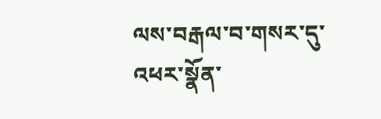ལས་བརྒལ་བ་གསར་དུ་འཕར་སྣོན་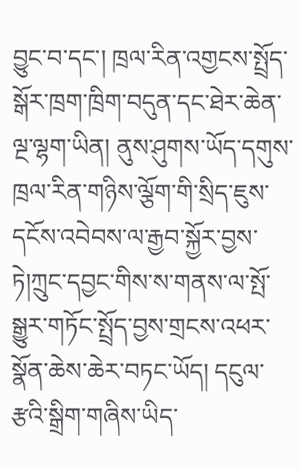བྱུང་བ་དང་། ཁྲལ་རིན་འགྱངས་སྤྲོད་སྒོར་ཁྲག་ཁྲིག་བདུན་དང་ཐེར་ཆེན་ལྔ་ལྷག་ཡིན། ནུས་ཤུགས་ཡོད་དགུས་ཁྲལ་རིན་གཉིས་ལྕོག་གི་སྲིད་ཇུས་དངོས་འབེབས་ལ་རྒྱབ་སྐྱོར་བྱས་ཏེ།ཀྲུང་དབྱང་གིས་ས་གནས་ལ་སྤོ་སྒྱུར་གཏོང་སྤྲོད་བྱས་གྲངས་འཕར་སྣོན་ཆེས་ཆེར་བཏང་ཡོད། དངུལ་རྩའི་སྒྲིག་གཞིས་ཡིད་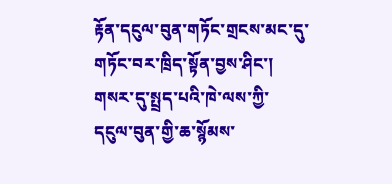རྟོན་དངུལ་བུན་གཏོང་གྲངས་མང་དུ་གཏོང་བར་ཁྲིད་སྟོན་བྱས་ཤིང་། གསར་དུ་སྤྲད་པའི་ཁེ་ལས་ཀྱི་དངུལ་བུན་གྱི་ཆ་སྙོམས་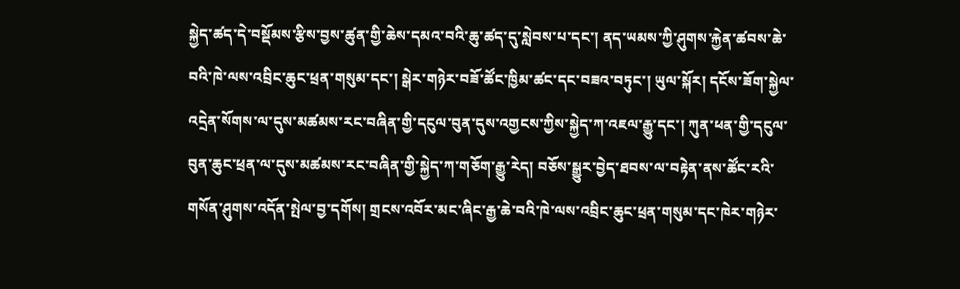སྐྱེད་ཚད་དེ་བསྡོམས་རྩིས་བྱས་ཚུན་གྱི་ཆེས་དམའ་བའི་ཆུ་ཚད་དུ་སླེབས་པ་དང་། ནད་ཡམས་ཀྱི་ཤུགས་རྐྱེན་ཚབས་ཆེ་བའི་ཁེ་ལས་འབྲིང་ཆུང་ཕྲན་གསུམ་དང་། སྒེར་གཉེར་བཟོ་ཚོང་ཁྱིམ་ཚང་དང་བཟའ་བཏུང་། ཡུལ་སྐོར། དངོས་ཟོག་སྐྱེལ་འདྲེན་སོགས་ལ་དུས་མཚམས་རང་བཞིན་གྱི་དངུལ་བུན་དུས་འགྱངས་ཀྱིས་སྐྱེད་ཀ་འཇལ་རྒྱུ་དང་། ཀུན་ཕན་གྱི་དངུལ་བུན་ཆུང་ཕྲན་ལ་དུས་མཚམས་རང་བཞིན་གྱི་སྐྱེད་ཀ་གཅོག་རྒྱུ་རེད། བཅོས་སྒྱུར་བྱེད་ཐབས་ལ་བརྟེན་ནས་ཚོང་རའི་གསོན་ཤུགས་འདོན་སྤེལ་བྱ་དགོས། གྲངས་འབོར་མང་ཞིང་རྒྱ་ཆེ་བའི་ཁེ་ལས་འབྲིང་ཆུང་ཕྲན་གསུམ་དང་ཁེར་གཉེར་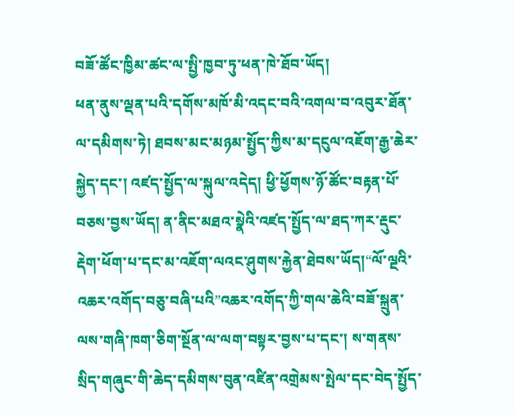བཟོ་ཚོང་ཁྱིམ་ཚང་ལ་སྤྱི་ཁྱབ་ཏུ་ཕན་ཁེ་ཐོབ་ཡོད།
ཕན་ནུས་ལྡན་པའི་དགོས་མཁོ་མི་འདང་བའི་འགལ་བ་འབུར་ཐོན་ལ་དམིགས་ཏེ། ཐབས་མང་མཉམ་སྤྱོད་ཀྱིས་མ་དངུལ་འཇོག་རྒྱ་ཆེར་སྐྱེད་དང་། འཛད་སྤྱོད་ལ་སྐུལ་འདེད། ཕྱི་ཕྱོགས་ཉོ་ཚོང་བརྟན་པོ་བཅས་བྱས་ཡོད། ན་ནིང་མཐའ་སྣེའི་འཛད་སྤྱོད་ལ་ཐད་ཀར་རྡུང་རྡེག་ཕོག་པ་དང་མ་འཇོག་ལའང་ཤུགས་རྐྱེན་ཐེབས་ཡོད།“ལོ་ལྔའི་འཆར་འགོད་བཅུ་བཞི་པའི”འཆར་འགོད་ཀྱི་གལ་ཆེའི་བཟོ་སྐྲུན་ལས་གཞི་ཁག་ཅིག་སྔོན་ལ་ལག་བསྟར་བྱས་པ་དང་། ས་གནས་སྲིད་གཞུང་གི་ཆེད་དམིགས་བུན་འཛིན་འགྲེམས་སྤེལ་དང་བེད་སྤྱོད་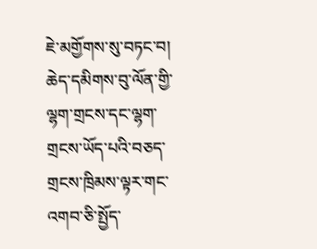ཇེ་མགྱོགས་སུ་བཏང་བ། ཆེད་དམིགས་བུ་ལོན་གྱི་ལྷག་གྲངས་དང་ལྷག་གྲངས་ཡོད་པའི་བཅད་གྲངས་ཁྲིམས་ལྟར་གང་འགབ་ཅི་སྤྱོད་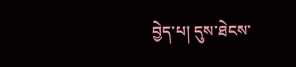བྱེད་པ། དུས་ཐེངས་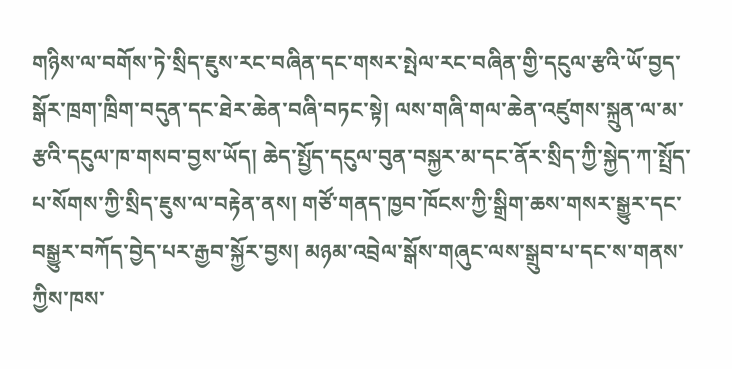གཉིས་ལ་བགོས་ཏེ་སྲིད་ཇུས་རང་བཞིན་དང་གསར་སྤེལ་རང་བཞིན་གྱི་དངུལ་རྩའི་ཡོ་བྱད་སྒོར་ཁྲག་ཁྲིག་བདུན་དང་ཐེར་ཆེན་བཞི་བཏང་སྟེ། ལས་གཞི་གལ་ཆེན་འཛུགས་སྐྲུན་ལ་མ་རྩའི་དངུལ་ཁ་གསབ་བྱས་ཡོད། ཆེད་སྤྱོད་དངུལ་བུན་བསྐྱར་མ་དང་ནོར་སྲིད་ཀྱི་སྐྱེད་ཀ་སྤྲོད་པ་སོགས་ཀྱི་སྲིད་ཇུས་ལ་བརྟེན་ནས། གཙོ་གནད་ཁྱབ་ཁོངས་ཀྱི་སྒྲིག་ཆས་གསར་སྒྱུར་དང་བསྒྱུར་བཀོད་བྱེད་པར་རྒྱབ་སྐྱོར་བྱས། མཉམ་འབྲེལ་སྒོས་གཞུང་ལས་སྒྲུབ་པ་དང་ས་གནས་ཀྱིས་ཁས་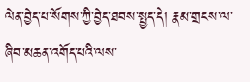ལེན་བྱེད་པ་སོགས་ཀྱི་བྱེད་ཐབས་སྤྱད་དེ། རྣམ་གྲངས་ལ་ཞིབ་མཆན་འགོད་པའི་ལས་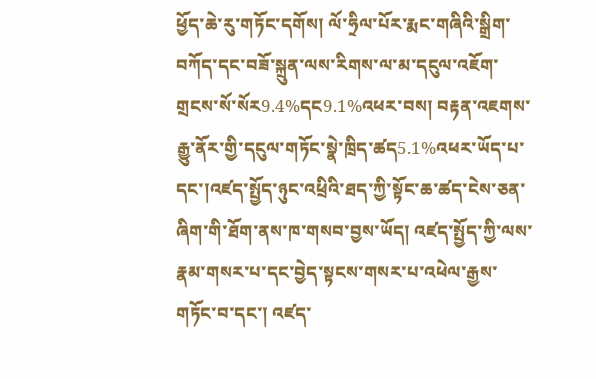ཕྱོད་ཆེ་རུ་གཏོང་དགོས། ལོ་ཧྲིལ་པོར་རྨང་གཞིའི་སྒྲིག་བཀོད་དང་བཟོ་སྐྲུན་ལས་རིགས་ལ་མ་དངུལ་འཇོག་གྲངས་སོ་སོར9.4%དང9.1%འཕར་བས། བརྟན་འཇགས་རྒྱུ་ནོར་གྱི་དངུལ་གཏོང་སྣེ་ཁྲིད་ཚད5.1%འཕར་ཡོད་པ་དང་།འཛད་སྤྱོད་ཉུང་འཕྲིའི་ཐད་ཀྱི་སྟོང་ཆ་ཚད་ངེས་ཅན་ཞིག་གི་ཐོག་ནས་ཁ་གསབ་བྱས་ཡོད། འཛད་སྤྱོད་ཀྱི་ལས་རྣམ་གསར་པ་དང་བྱེད་སྟངས་གསར་པ་འཕེལ་རྒྱས་གཏོང་བ་དང་། འཛད་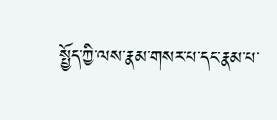སྤྱོད་ཀྱི་ལས་རྣམ་གསར་པ་དང་རྣམ་པ་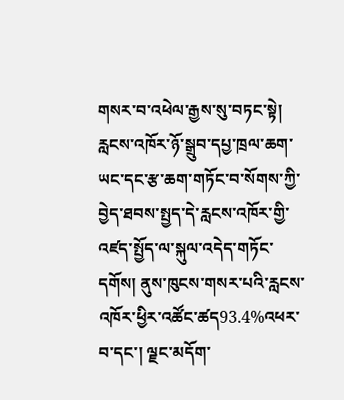གསར་བ་འཕེལ་རྒྱས་སུ་བཏང་སྟེ། རླངས་འཁོར་ཉོ་སྒྲུབ་དཔྱ་ཁྲལ་ཆག་ཡང་དང་རྩ་ཆག་གཏོང་བ་སོགས་ཀྱི་བྱེད་ཐབས་སྤྱད་དེ་རླངས་འཁོར་གྱི་འཛད་སྤྱོད་ལ་སྐུལ་འདེད་གཏོང་དགོས། ནུས་ཁུངས་གསར་པའི་རླངས་འཁོར་ཕྱིར་འཚོང་ཚད93.4%འཕར་བ་དང་། ལྗང་མདོག་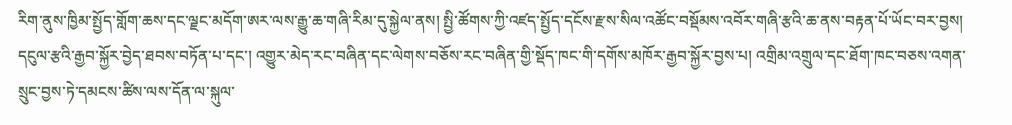རིག་ནུས་ཁྱིམ་སྤྱོད་གློག་ཆས་དང་ལྗང་མདོག་ཨར་ལས་རྒྱུ་ཆ་གཞི་རིམ་དུ་སྐྱེལ་ནས། སྤྱི་ཚོགས་ཀྱི་འཛད་སྤྱོད་དངོས་རྫས་སིལ་འཚོང་བསྡོམས་འབོར་གཞི་རྩའི་ཆ་ནས་བརྟན་པོ་ཡོང་བར་བྱས། དངུལ་རྩའི་རྒྱབ་སྐྱོར་བྱེད་ཐབས་བཏོན་པ་དང་། འགྱུར་མེད་རང་བཞིན་དང་ལེགས་བཅོས་རང་བཞིན་གྱི་སྡོད་ཁང་གི་དགོས་མཁོར་རྒྱབ་སྐྱོར་བྱས་པ། འགྲིམ་འགྲུལ་དང་ཐོག་ཁང་བཅས་འགན་སྲུང་བྱས་ཏེ་དམངས་ཚིས་ལས་དོན་ལ་སྐུལ་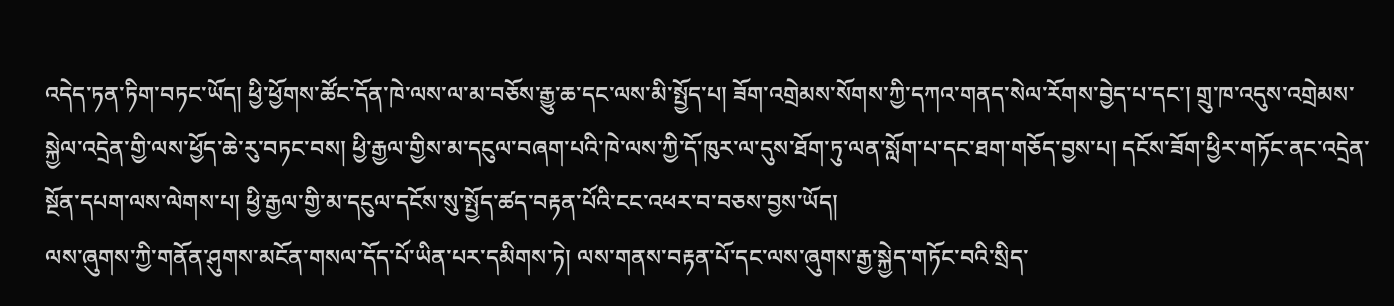འདེད་ཏན་ཏིག་བཏང་ཡོད། ཕྱི་ཕྱོགས་ཚོང་དོན་ཁེ་ལས་ལ་མ་བཅོས་རྒྱུ་ཆ་དང་ལས་མི་སྤྱོད་པ། ཟོག་འགྲེམས་སོགས་ཀྱི་དཀའ་གནད་སེལ་རོགས་བྱེད་པ་དང་། གྲུ་ཁ་འདུས་འགྲེམས་སྐྱེལ་འདྲེན་གྱི་ལས་ཕྱོད་ཆེ་རུ་བཏང་བས། ཕྱི་རྒྱལ་གྱིས་མ་དངུལ་བཞག་པའི་ཁེ་ལས་ཀྱི་དོ་ཁུར་ལ་དུས་ཐོག་ཏུ་ལན་སློག་པ་དང་ཐག་གཅོད་བྱས་པ། དངོས་ཟོག་ཕྱིར་གཏོང་ནང་འདྲེན་སྔོན་དཔག་ལས་ལེགས་པ། ཕྱི་རྒྱལ་གྱི་མ་དངུལ་དངོས་སུ་སྤྱོད་ཚད་བརྟན་པོའི་ངང་འཕར་བ་བཅས་བྱས་ཡོད།
ལས་ཞུགས་ཀྱི་གནོན་ཤུགས་མངོན་གསལ་དོད་པོ་ཡིན་པར་དམིགས་ཏེ། ལས་གནས་བརྟན་པོ་དང་ལས་ཞུགས་རྒྱ་སྐྱེད་གཏོང་བའི་སྲིད་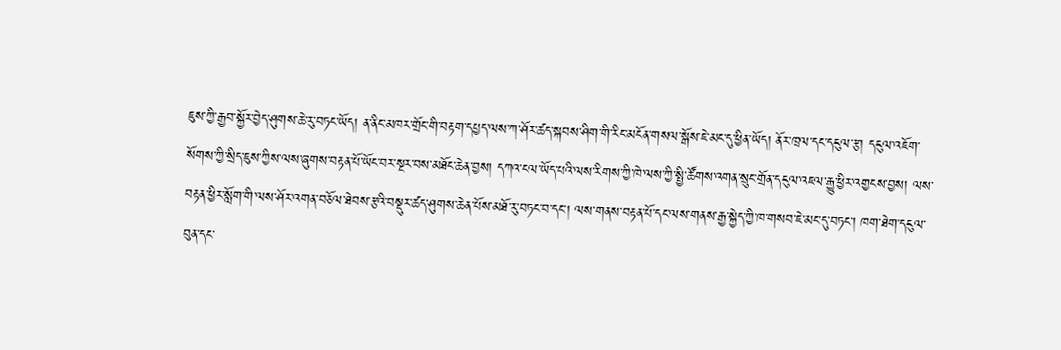ཇུས་ཀྱི་རྒྱབ་སྐྱོར་བྱེད་ཤུགས་ཆེ་རུ་བཏང་ཡོད། ན་ནིང་མཁར་གྲོང་གི་བརྟག་དཔྱད་ལས་ཀ་ཤོར་ཚད་སྐབས་ཤིག་གི་རིང་མངོན་གསལ་སྒོས་ཇེ་མང་དུ་ཕྱིན་ཡོད། ནོར་ཁྲལ་དང་དངུལ་རྩ། དངུལ་འཇོག་སོགས་ཀྱི་སྲིད་ཇུས་ཀྱིས་ལས་ཞུགས་བརྟན་པོ་ཡོང་བར་སྔར་བས་མཐོང་ཆེན་བྱས། དཀའ་ངལ་ཡོད་པའི་ལས་རིགས་ཀྱི་ཁེ་ལས་ཀྱི་སྤྱི་ཚོགས་འགན་སྲུང་གྲོན་དངུལ་འཇལ་རྒྱུ་ཕྱིར་འགྱངས་བྱས། ལས་བརྟན་ཕྱིར་སློག་གི་ལས་ཤོར་འགན་བཅོལ་ཐེབས་རྩའི་བསྡུར་ཚད་ཤུགས་ཆེན་པོས་མཐོ་རུ་བཏང་བ་དང་། ལས་གནས་བརྟན་པོ་དང་ལས་གནས་རྒྱ་སྐྱེད་ཀྱི་ཁ་གསབ་ཇེ་མང་དུ་བཏང་། ཁག་ཐེག་དངུལ་བུན་དང་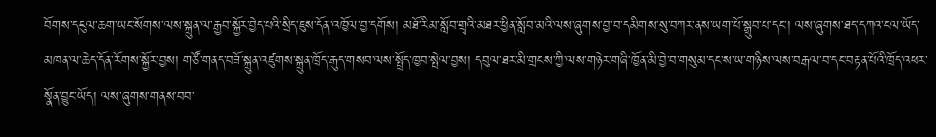བོགས་དངུལ་ཆག་ཡང་སོགས་ལས་སྐྲུན་ལ་རྒྱབ་སྐྱོར་བྱེད་པའི་སྲིད་ཇུས་དོན་འཁྱོལ་བྱ་དགོས། མཐོ་རིམ་སློབ་གྲྭའི་མཐར་ཕྱིན་སློབ་མའི་ལས་ཞུགས་བྱ་བ་དམིགས་སུ་བཀར་ནས་ཡག་པོ་སྒྲུབ་པ་དང་། ལས་ཞུགས་ཐད་དཀའ་ངལ་ཡོད་མཁན་ལ་ཆེད་དོན་རོགས་སྐྱོར་བྱས། གཙོ་གནད་བཟོ་སྐྲུན་འཛུགས་སྐྲུན་ཁྲོད་རྒུད་གསབ་ལས་སྤྲོད་ཁྱབ་སྤེལ་བྱས། དབུལ་ཐར་མི་གྲངས་ཀྱི་ལས་གཉེར་གཞི་ཁྱོན་མི་བྱེ་བ་གསུམ་དང་ས་ཡ་གཉིས་ལས་བརྒལ་བ་དང་བརྟན་པོའི་ཁྲོད་འཕར་སྣོན་བྱུང་ཡོད། ལས་ཞུགས་གནས་བབ་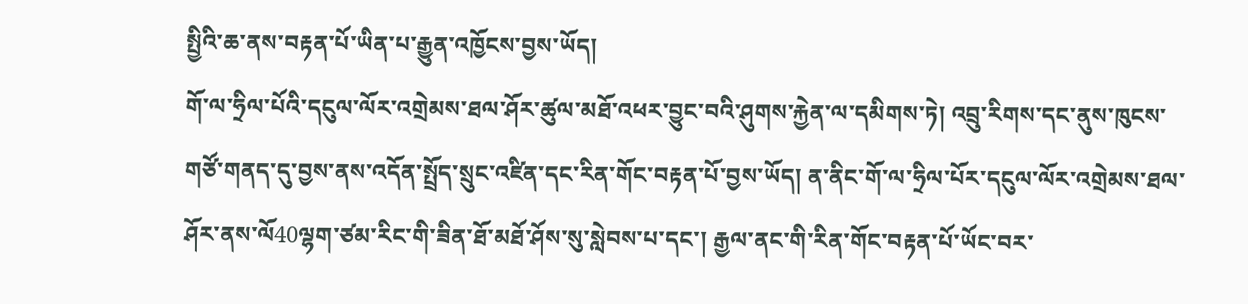སྤྱིའི་ཆ་ནས་བརྟན་པོ་ཡིན་པ་རྒྱུན་འཁྱོངས་བྱས་ཡོད།
གོ་ལ་ཧྲིལ་པོའི་དངུལ་ལོར་འགྲེམས་ཐལ་ཤོར་ཚུལ་མཐོ་འཕར་བྱུང་བའི་ཤུགས་རྐྱེན་ལ་དམིགས་ཏེ། འབྲུ་རིགས་དང་ནུས་ཁུངས་གཙོ་གནད་དུ་བྱས་ནས་འདོན་སྤྲོད་སྲུང་འཛིན་དང་རིན་གོང་བརྟན་པོ་བྱས་ཡོད། ན་ནིང་གོ་ལ་ཧྲིལ་པོར་དངུལ་ལོར་འགྲེམས་ཐལ་ཤོར་ནས་ལོ40ལྷག་ཙམ་རིང་གི་ཟིན་ཐོ་མཐོ་ཤོས་སུ་སླེབས་པ་དང་། རྒྱལ་ནང་གི་རིན་གོང་བརྟན་པོ་ཡོང་བར་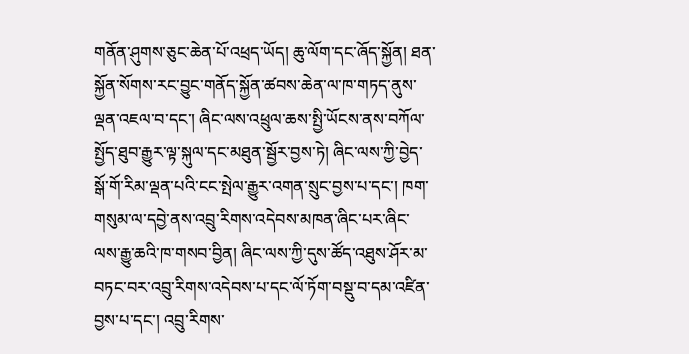གནོན་ཤུགས་ཅུང་ཆེན་པོ་འཕྲད་ཡོད། ཆུ་ལོག་དང་ཞོད་སྐྱོན། ཐན་སྐྱོན་སོགས་རང་བྱུང་གནོད་སྐྱོན་ཚབས་ཆེན་ལ་ཁ་གཏད་ནུས་ལྡན་འཇལ་བ་དང་། ཞིང་ལས་འཕྲུལ་ཆས་སྤྱི་ཡོངས་ནས་བཀོལ་སྤྱོད་ཐུབ་རྒྱུར་ལྟ་སྐུལ་དང་མཐུན་སྦྱོར་བྱས་ཏེ། ཞིང་ལས་ཀྱི་བྱེད་སྒོ་གོ་རིམ་ལྡན་པའི་ངང་སྤེལ་རྒྱུར་འགན་སྲུང་བྱས་པ་དང་། ཁག་གསུམ་ལ་དབྱེ་ནས་འབྲུ་རིགས་འདེབས་མཁན་ཞིང་པར་ཞིང་ལས་རྒྱུ་ཆའི་ཁ་གསབ་བྱིན། ཞིང་ལས་ཀྱི་དུས་ཚོད་འཐུས་ཤོར་མ་བཏང་བར་འབྲུ་རིགས་འདེབས་པ་དང་ལོ་ཏོག་བསྡུ་བ་དམ་འཛིན་བྱས་པ་དང་། འབྲུ་རིགས་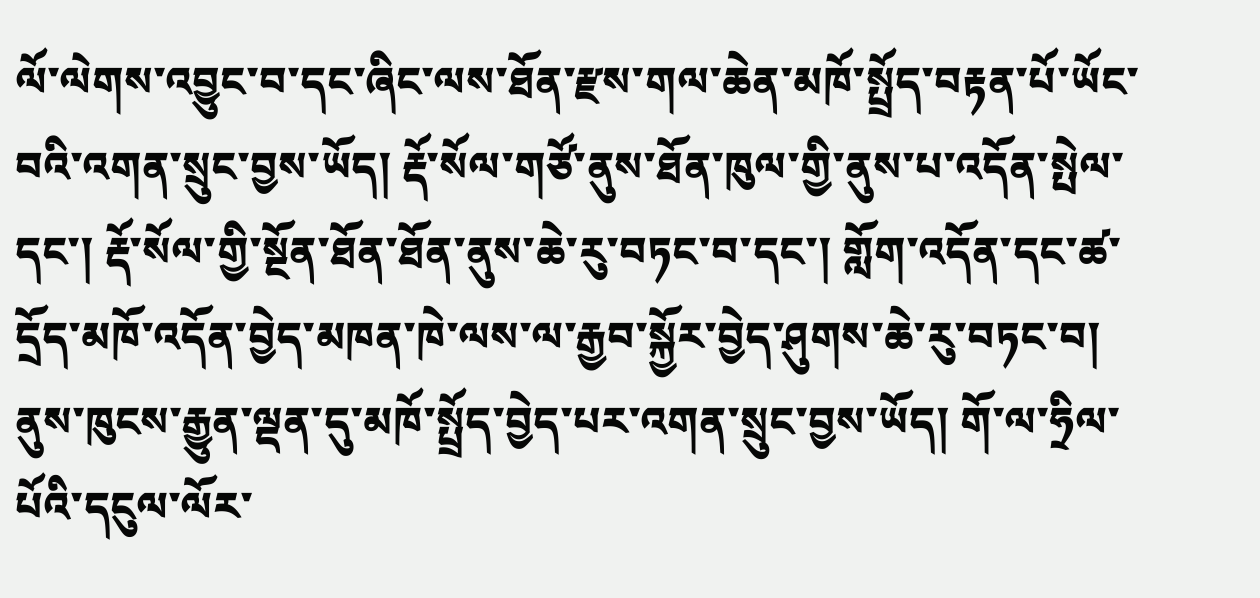ལོ་ལེགས་འབྱུང་བ་དང་ཞིང་ལས་ཐོན་རྫས་གལ་ཆེན་མཁོ་སྤྲོད་བརྟན་པོ་ཡོང་བའི་འགན་སྲུང་བྱས་ཡོད། རྡོ་སོལ་གཙོ་ནུས་ཐོན་ཁུལ་གྱི་ནུས་པ་འདོན་སྤེལ་དང་། རྡོ་སོལ་གྱི་སྔོན་ཐོན་ཐོན་ནུས་ཆེ་རུ་བཏང་བ་དང་། གློག་འདོན་དང་ཚ་དྲོད་མཁོ་འདོན་བྱེད་མཁན་ཁེ་ལས་ལ་རྒྱབ་སྐྱོར་བྱེད་ཤུགས་ཆེ་རུ་བཏང་བ། ནུས་ཁུངས་རྒྱུན་ལྡན་དུ་མཁོ་སྤྲོད་བྱེད་པར་འགན་སྲུང་བྱས་ཡོད། གོ་ལ་ཧྲིལ་པོའི་དངུལ་ལོར་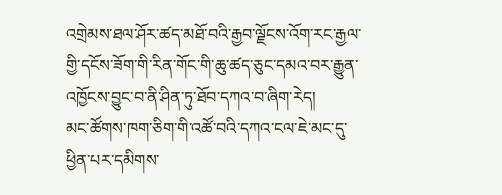འགྲེམས་ཐལ་ཤོར་ཚད་མཐོ་བའི་རྒྱབ་ལྗོངས་འོག་རང་རྒྱལ་གྱི་དངོས་ཟོག་གི་རིན་གོང་གི་ཆུ་ཚད་ཅུང་དམའ་བར་རྒྱུན་འཁྱོངས་བྱུང་བ་ནི་ཤིན་ཏུ་ཐོབ་དཀའ་བ་ཞིག་རེད།
མང་ཚོགས་ཁག་ཅིག་གི་འཚོ་བའི་དཀའ་ངལ་ཇེ་མང་དུ་ཕྱིན་པར་དམིགས་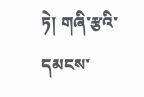ཏེ། གཞི་རྩའི་དམངས་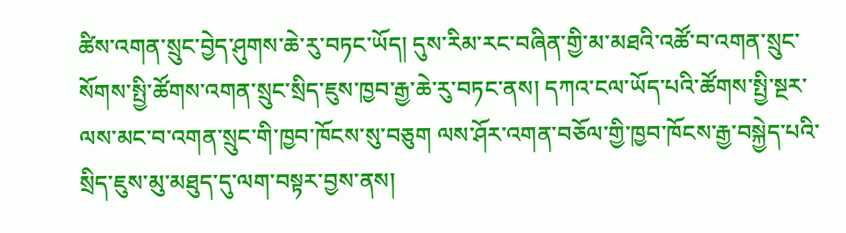ཚིས་འགན་སྲུང་བྱེད་ཤུགས་ཆེ་རུ་བཏང་ཡོད། དུས་རིམ་རང་བཞིན་གྱི་མ་མཐའི་འཚོ་བ་འགན་སྲུང་སོགས་སྤྱི་ཚོགས་འགན་སྲུང་སྲིད་ཇུས་ཁྱབ་རྒྱ་ཆེ་རུ་བཏང་ནས། དཀའ་ངལ་ཡོད་པའི་ཚོགས་སྤྱི་སྔར་ལས་མང་བ་འགན་སྲུང་གི་ཁྱབ་ཁོངས་སུ་བཅུག ལས་ཤོར་འགན་བཅོལ་གྱི་ཁྱབ་ཁོངས་རྒྱ་བསྐྱེད་པའི་སྲིད་ཇུས་མུ་མཐུད་དུ་ལག་བསྟར་བྱས་ནས།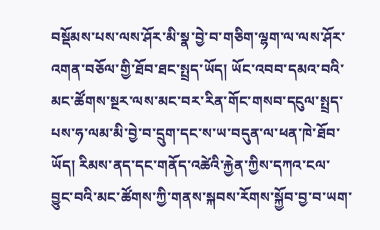བསྡོམས་པས་ལས་ཤོར་མི་སྣ་བྱེ་བ་གཅིག་ལྷག་ལ་ལས་ཤོར་འགན་བཅོལ་གྱི་ཐོབ་ཐང་སྤྲད་ཡོད། ཡོང་འབབ་དམའ་བའི་མང་ཚོགས་སྔར་ལས་མང་བར་རིན་གོང་གསབ་དངུལ་སྤྲད་པས་ཧ་ལམ་མི་བྱེ་བ་དྲུག་དང་ས་ཡ་བདུན་ལ་ཕན་ཁེ་ཐོབ་ཡོད། རིམས་ནད་དང་གནོད་འཚེའི་རྐྱེན་ཀྱིས་དཀའ་ངལ་བྱུང་བའི་མང་ཚོགས་ཀྱི་གནས་སྐབས་རོགས་སྐྱོབ་བྱ་བ་ཡག་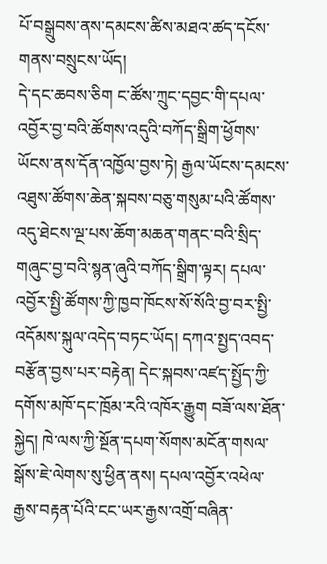པོ་བསྒྲུབས་ནས་དམངས་ཚིས་མཐའ་ཚད་དངོས་གནས་བསྲུངས་ཡོད།
དེ་དང་ཆབས་ཅིག ང་ཚོས་ཀྲུང་དབྱང་གི་དཔལ་འབྱོར་བྱ་བའི་ཚོགས་འདུའི་བཀོད་སྒྲིག་ཕྱོགས་ཡོངས་ནས་དོན་འཁྱོལ་བྱས་ཏེ། རྒྱལ་ཡོངས་དམངས་འཐུས་ཚོགས་ཆེན་སྐབས་བཅུ་གསུམ་པའི་ཚོགས་འདུ་ཐེངས་ལྔ་པས་ཆོག་མཆན་གནང་བའི་སྲིད་གཞུང་བྱ་བའི་སྙན་ཞུའི་བཀོད་སྒྲིག་ལྟར། དཔལ་འབྱོར་སྤྱི་ཚོགས་ཀྱི་ཁྱབ་ཁོངས་སོ་སོའི་བྱ་བར་སྤྱི་འདོམས་སྐུལ་འདེད་བཏང་ཡོད། དཀའ་སྤྱད་འབད་བརྩོན་བྱས་པར་བརྟེན། དེང་སྐབས་འཛད་སྤྱོད་ཀྱི་དགོས་མཁོ་དང་ཁྲོམ་རའི་འཁོར་རྒྱུག བཟོ་ལས་ཐོན་སྐྱེད། ཁེ་ལས་ཀྱི་སྔོན་དཔག་སོགས་མངོན་གསལ་སྒོས་ཇེ་ལེགས་སུ་ཕྱིན་ནས། དཔལ་འབྱོར་འཕེལ་རྒྱས་བརྟན་པོའི་ངང་ཡར་རྒྱས་འགྲོ་བཞིན་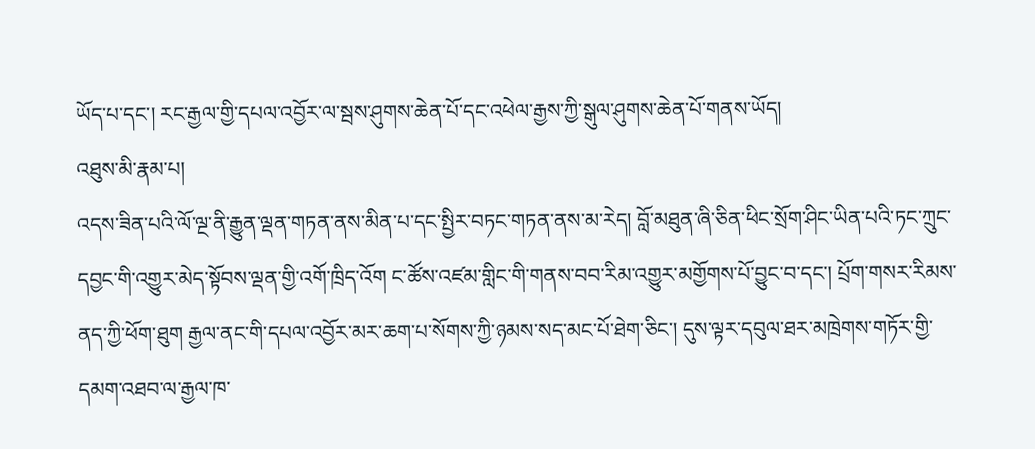ཡོད་པ་དང་། རང་རྒྱལ་གྱི་དཔལ་འབྱོར་ལ་སྦས་ཤུགས་ཆེན་པོ་དང་འཕེལ་རྒྱས་ཀྱི་སྒུལ་ཤུགས་ཆེན་པོ་གནས་ཡོད།
འཐུས་མི་རྣམ་པ།
འདས་ཟིན་པའི་ལོ་ལྔ་ནི་རྒྱུན་ལྡན་གཏན་ནས་མིན་པ་དང་སྤྱིར་བཏང་གཏན་ནས་མ་རེད། བློ་མཐུན་ཞི་ཅིན་ཕིང་སྲོག་ཤིང་ཡིན་པའི་ཏང་ཀྲུང་དབྱང་གི་འགྱུར་མེད་སྟོབས་ལྡན་གྱི་འགོ་ཁྲིད་འོག ང་ཚོས་འཛམ་གླིང་གི་གནས་བབ་རིམ་འགྱུར་མགྱོགས་པོ་བྱུང་བ་དང་། པྲོག་གསར་རིམས་ནད་ཀྱི་ཕོག་ཐུག རྒྱལ་ནང་གི་དཔལ་འབྱོར་མར་ཆག་པ་སོགས་ཀྱི་ཉམས་སད་མང་པོ་ཐེག་ཅིང་། དུས་ལྟར་དབུལ་ཐར་མཁྲེགས་གཏོར་གྱི་དམག་འཐབ་ལ་རྒྱལ་ཁ་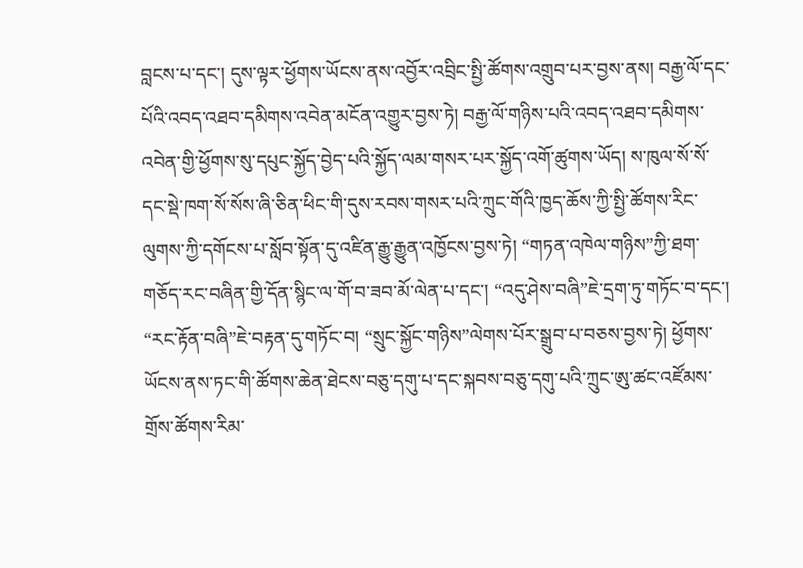བླངས་པ་དང་། དུས་ལྟར་ཕྱོགས་ཡོངས་ནས་འབྱོར་འབྲིང་སྤྱི་ཚོགས་འགྲུབ་པར་བྱས་ནས། བརྒྱ་ལོ་དང་པོའི་འབད་འཐབ་དམིགས་འབེན་མངོན་འགྱུར་བྱས་ཏེ། བརྒྱ་ལོ་གཉིས་པའི་འབད་འཐབ་དམིགས་འབེན་གྱི་ཕྱོགས་སུ་དཔུང་སྐྱོད་བྱེད་པའི་སྐྱོད་ལམ་གསར་པར་སྐྱོད་འགོ་ཚུགས་ཡོད། ས་ཁུལ་སོ་སོ་དང་སྡེ་ཁག་སོ་སོས་ཞི་ཅིན་ཕིང་གི་དུས་རབས་གསར་པའི་ཀྲུང་གོའི་ཁྱད་ཆོས་ཀྱི་སྤྱི་ཚོགས་རིང་ལུགས་ཀྱི་དགོངས་པ་སློབ་སྟོན་དུ་འཛིན་རྒྱུ་རྒྱུན་འཁྱོངས་བྱས་ཏེ། “གཏན་འཁེལ་གཉིས”ཀྱི་ཐག་གཅོད་རང་བཞིན་གྱི་དོན་སྙིང་ལ་གོ་བ་ཟབ་མོ་ལེན་པ་དང་། “འདུ་ཤེས་བཞི”ཇེ་དྲག་ཏུ་གཏོང་བ་དང་། “རང་རྟོན་བཞི”ཇེ་བརྟན་དུ་གཏོང་བ། “སྲུང་སྐྱོང་གཉིས”ལེགས་པོར་སྒྲུབ་པ་བཅས་བྱས་ཏེ། ཕྱོགས་ཡོངས་ནས་ཏང་གི་ཚོགས་ཆེན་ཐེངས་བཅུ་དགུ་པ་དང་སྐབས་བཅུ་དགུ་པའི་ཀྲུང་ཨུ་ཚང་འཛོམས་གྲོས་ཚོགས་རིམ་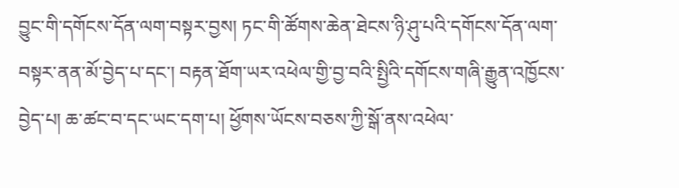བྱུང་གི་དགོངས་དོན་ལག་བསྟར་བྱས། ཏང་གི་ཚོགས་ཆེན་ཐེངས་ཉི་ཤུ་པའི་དགོངས་དོན་ལག་བསྟར་ནན་མོ་བྱེད་པ་དང་། བརྟན་ཐོག་ཡར་འཕེལ་གྱི་བྱ་བའི་སྤྱིའི་དགོངས་གཞི་རྒྱུན་འཁྱོངས་བྱེད་པ། ཆ་ཚང་བ་དང་ཡང་དག་པ། ཕྱོགས་ཡོངས་བཅས་ཀྱི་སྒོ་ནས་འཕེལ་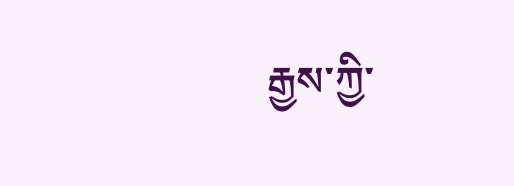རྒྱས་ཀྱི་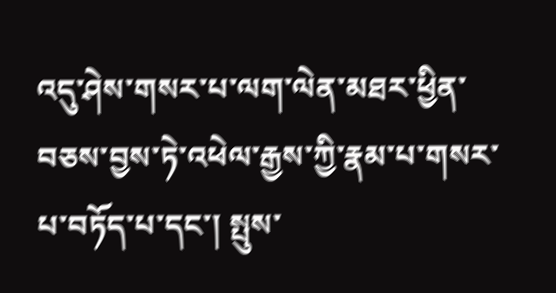འདུ་ཤེས་གསར་པ་ལག་ལེན་མཐར་ཕྱིན་བཅས་བྱས་ཏེ་འཕེལ་རྒྱས་ཀྱི་རྣམ་པ་གསར་པ་བཏོད་པ་དང་། སྤུས་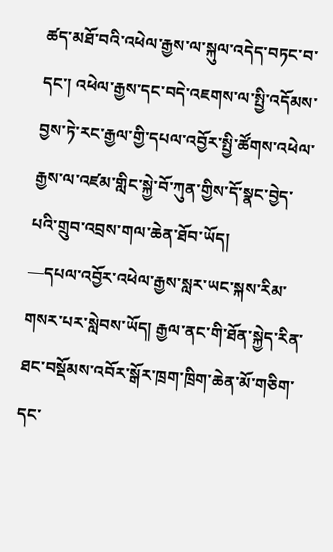ཚད་མཐོ་བའི་འཕེལ་རྒྱས་ལ་སྐུལ་འདེད་བཏང་བ་དང་། འཕེལ་རྒྱས་དང་བདེ་འཇགས་ལ་སྤྱི་འདོམས་བྱས་ཏེ་རང་རྒྱལ་གྱི་དཔལ་འབྱོར་སྤྱི་ཚོགས་འཕེལ་རྒྱས་ལ་འཛམ་གླིང་སྐྱེ་བོ་ཀུན་གྱིས་དོ་སྣང་བྱེད་པའི་གྲུབ་འབྲས་གལ་ཆེན་ཐོབ་ཡོད།
—དཔལ་འབྱོར་འཕེལ་རྒྱས་སླར་ཡང་སྐས་རིམ་གསར་པར་སླེབས་ཡོད། རྒྱལ་ནང་གི་ཐོན་སྐྱེད་རིན་ཐང་བསྡོམས་འབོར་སྒོར་ཁྲག་ཁྲིག་ཆེན་མོ་གཅིག་དང་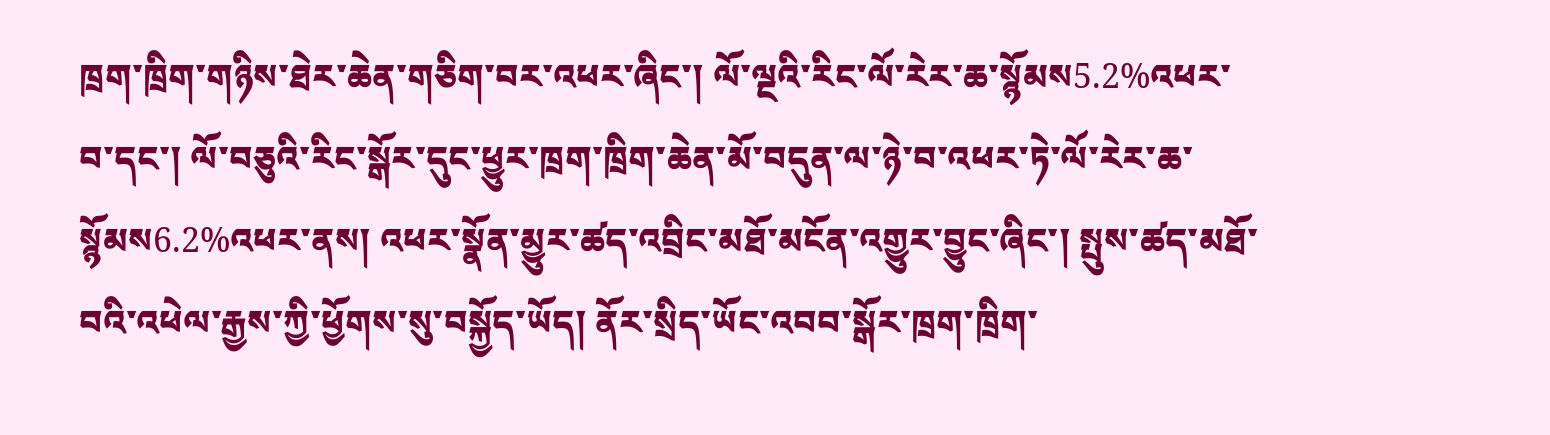ཁྲག་ཁྲིག་གཉིས་ཐེར་ཆེན་གཅིག་བར་འཕར་ཞིང་། ལོ་ལྔའི་རིང་ལོ་རེར་ཆ་སྙོམས5.2%འཕར་བ་དང་། ལོ་བཅུའི་རིང་སྒོར་དུང་ཕྱུར་ཁྲག་ཁྲིག་ཆེན་མོ་བདུན་ལ་ཉེ་བ་འཕར་ཏེ་ལོ་རེར་ཆ་སྙོམས6.2%འཕར་ནས། འཕར་སྣོན་མྱུར་ཚད་འབྲིང་མཐོ་མངོན་འགྱུར་བྱུང་ཞིང་། སྤུས་ཚད་མཐོ་བའི་འཕེལ་རྒྱས་ཀྱི་ཕྱོགས་སུ་བསྐྱོད་ཡོད། ནོར་སྲིད་ཡོང་འབབ་སྒོར་ཁྲག་ཁྲིག་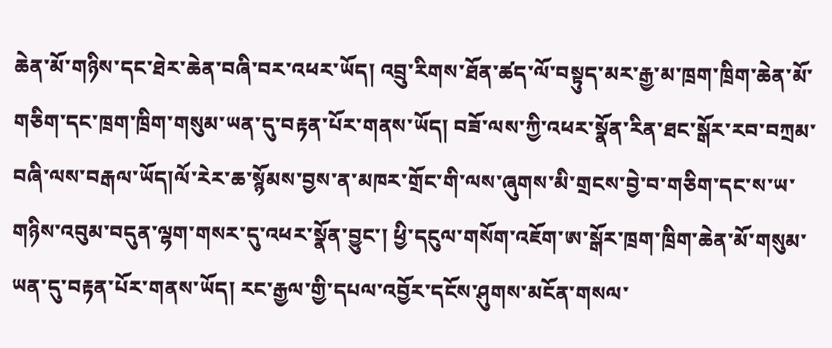ཆེན་མོ་གཉིས་དང་ཐེར་ཆེན་བཞི་བར་འཕར་ཡོད། འབྲུ་རིགས་ཐོན་ཚད་ལོ་བསྟུད་མར་རྒྱ་མ་ཁྲག་ཁྲིག་ཆེན་མོ་གཅིག་དང་ཁྲག་ཁྲིག་གསུམ་ཡན་དུ་བརྟན་པོར་གནས་ཡོད། བཟོ་ལས་ཀྱི་འཕར་སྣོན་རིན་ཐང་སྒོར་རབ་བཀྲམ་བཞི་ལས་བརྒལ་ཡོད།ལོ་རེར་ཆ་སྙོམས་བྱས་ན་མཁར་གྲོང་གི་ལས་ཞུགས་མི་གྲངས་བྱེ་བ་གཅིག་དང་ས་ཡ་གཉིས་འབུམ་བདུན་ལྷག་གསར་དུ་འཕར་སྣོན་བྱུང་། ཕྱི་དངུལ་གསོག་འཇོག་ཨ་སྒོར་ཁྲག་ཁྲིག་ཆེན་མོ་གསུམ་ཡན་དུ་བརྟན་པོར་གནས་ཡོད། རང་རྒྱལ་གྱི་དཔལ་འབྱོར་དངོས་ཤུགས་མངོན་གསལ་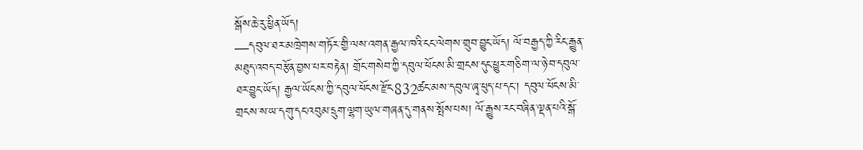སྒོས་ཆེ་རུ་ཕྱིན་ཡོད།
—དབུལ་ཐར་མཁྲེགས་གཏོར་གྱི་ལས་འགན་རྒྱལ་ཁའི་ངང་ལེགས་གྲུབ་བྱུང་ཡོད། ལོ་བརྒྱད་ཀྱི་རིང་རྒྱུན་མཐུད་འབད་བརྩོན་བྱས་པར་བརྟེན། གྲོང་གསེབ་ཀྱི་དབུལ་ཕོངས་མི་གྲངས་དུང་ཕྱུར་གཅིག་ལ་ཉེ་བ་དབུལ་ཐར་བྱུང་ཡོད། རྒྱལ་ཡོངས་ཀྱི་དབུལ་ཕོངས་རྫོང832ཚང་མས་དབུལ་ཞྭ་ཕུད་པ་དང་། དབུལ་ཕོངས་མི་གྲངས་ས་ཡ་དགུ་དང་འབུམ་དྲུག་ལྷག་ཡུལ་གཞན་དུ་གནས་སྤོས་པས། ལོ་རྒྱུས་རང་བཞིན་ལྡན་པའི་སྒོ་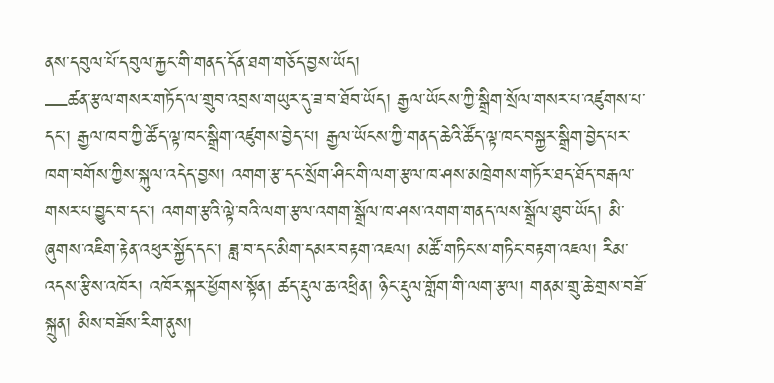ནས་དབུལ་པོ་དབུལ་རྐྱང་གི་གནད་དོན་ཐག་གཅོད་བྱས་ཡོད།
—ཚན་རྩལ་གསར་གཏོད་ལ་གྲུབ་འབྲས་གཡུར་དུ་ཟ་བ་ཐོབ་ཡོད། རྒྱལ་ཡོངས་ཀྱི་སྒྲིག་སྲོལ་གསར་པ་འཛུགས་པ་དང་། རྒྱལ་ཁབ་ཀྱི་ཚོད་ལྟ་ཁང་སྒྲིག་འཛུགས་བྱེད་པ། རྒྱལ་ཡོངས་ཀྱི་གནད་ཆེའི་ཚོད་ལྟ་ཁང་བསྐྱར་སྒྲིག་བྱེད་པར་ཁག་བགོས་ཀྱིས་སྐུལ་འདེད་བྱས། འགག་རྩ་དང་སྲོག་ཤིང་གི་ལག་རྩལ་ཁ་ཤས་མཁྲེགས་གཏོར་ཐད་ཐོད་བརྒལ་གསར་པ་བྱུང་བ་དང་། འགག་རྩའི་ལྟེ་བའི་ལག་རྩལ་འགག་སྒྲོལ་ཁ་ཤས་འགག་གནད་ལས་སྒྲོལ་ཐུབ་ཡོད། མི་ཞུགས་འཇིག་རྟེན་འཕུར་སྐྱོད་དང་། ཟླ་བ་དང་མིག་དམར་བརྟག་འཇལ། མཚོ་གཏིང་ས་གཏིང་བརྟག་འཇལ། རིམ་འདས་རྩིས་འཁོར། འཁོར་སྐར་ཕྱོགས་སྟོན། ཚད་རྡུལ་ཆ་འཕྲིན། ཉིང་རྡུལ་གློག་གི་ལག་རྩལ། གནམ་གྲུ་ཆེ་གྲས་བཟོ་སྐྲུན། མིས་བཟོས་རིག་ནུས།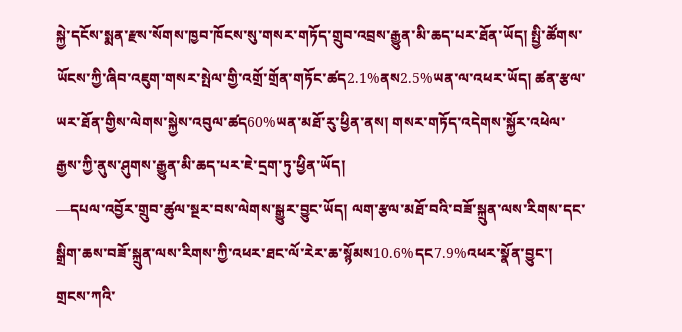སྐྱེ་དངོས་སྨན་རྫས་སོགས་ཁྱབ་ཁོངས་སུ་གསར་གཏོད་གྲུབ་འབྲས་རྒྱུན་མི་ཆད་པར་ཐོན་ཡོད། སྤྱི་ཚོགས་ཡོངས་ཀྱི་ཞིབ་འཇུག་གསར་སྤེལ་གྱི་འགྲོ་གྲོན་གཏོང་ཚད2.1%ནས2.5%ཡན་ལ་འཕར་ཡོད། ཚན་རྩལ་ཡར་ཐོན་གྱིས་ལེགས་སྐྱེས་འབུལ་ཚད60%ཡན་མཐོ་རུ་ཕྱིན་ནས། གསར་གཏོད་འདེགས་སྐྱོར་འཕེལ་རྒྱས་ཀྱི་ནུས་ཤུགས་རྒྱུན་མི་ཆད་པར་ཇེ་དྲག་ཏུ་ཕྱིན་ཡོད།
—དཔལ་འབྱོར་གྲུབ་ཚུལ་སྔར་བས་ལེགས་སྒྱུར་བྱུང་ཡོད། ལག་རྩལ་མཐོ་བའི་བཟོ་སྐྲུན་ལས་རིགས་དང་སྒྲིག་ཆས་བཟོ་སྐྲུན་ལས་རིགས་ཀྱི་འཕར་ཐང་ལོ་རེར་ཆ་སྙོམས10.6%དང7.9%འཕར་སྣོན་བྱུང་། གྲངས་ཀའི་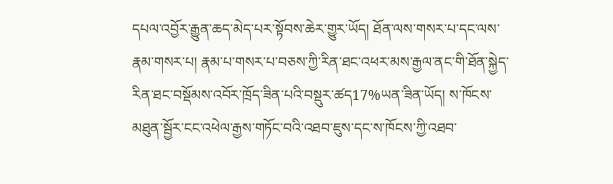དཔལ་འབྱོར་རྒྱུན་ཆད་མེད་པར་སྟོབས་ཆེར་གྱུར་ཡོད། ཐོན་ལས་གསར་པ་དང་ལས་རྣམ་གསར་པ། རྣམ་པ་གསར་པ་བཅས་ཀྱི་རིན་ཐང་འཕར་མས་རྒྱལ་ནང་གི་ཐོན་སྐྱེད་རིན་ཐང་བསྡོམས་འབོར་ཁྲོད་ཟིན་པའི་བསྡུར་ཚད17%ཡན་ཟིན་ཡོད། ས་ཁོངས་མཐུན་སྦྱོར་ངང་འཕེལ་རྒྱས་གཏོང་བའི་འཐབ་ཇུས་དང་ས་ཁོངས་ཀྱི་འཐབ་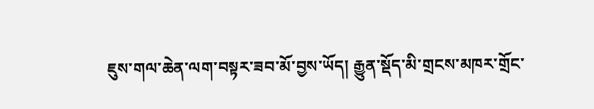ཇུས་གལ་ཆེན་ལག་བསྟར་ཟབ་མོ་བྱས་ཡོད། རྒྱུན་སྡོད་མི་གྲངས་མཁར་གྲོང་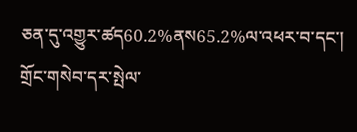ཅན་དུ་འགྱུར་ཚད60.2%ནས65.2%ལ་འཕར་བ་དང་། གྲོང་གསེབ་དར་སྤེལ་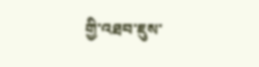གྱི་འཐབ་ཇུས་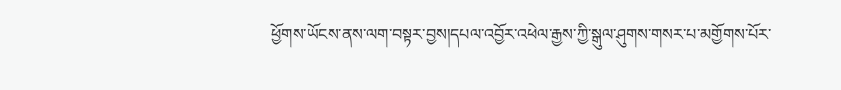ཕྱོགས་ཡོངས་ནས་ལག་བསྟར་བྱས།དཔལ་འབྱོར་འཕེལ་རྒྱས་ཀྱི་སྒུལ་ཤུགས་གསར་པ་མགྱོགས་པོར་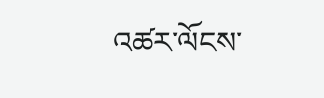འཚར་ལོངས་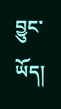བྱུང་ཡོད།